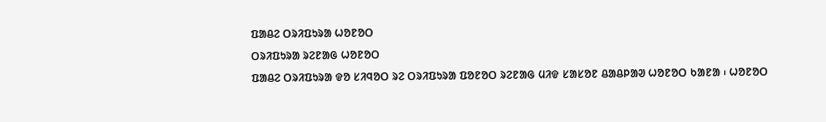ᱯᱟᱪᱮ ᱛᱨᱤᱯᱩᱨᱟ ᱦᱚᱱᱚᱛ
ᱛᱨᱤᱯᱩᱨᱟ ᱨᱮᱱᱟᱜ ᱦᱚᱱᱚᱛ
ᱯᱟᱪᱮ ᱛᱨᱤᱯᱩᱨᱟ ᱫᱚ ᱥᱤᱧᱚᱛ ᱨᱮ ᱛᱨᱤᱯᱩᱨᱟ ᱯᱚᱱᱚᱛ ᱨᱮᱱᱟᱜ ᱢᱤᱫ ᱥᱟᱥᱚᱱ ᱪᱟᱪᱞᱟᱣ ᱦᱚᱱᱚᱛ ᱠᱟᱱᱟ ᱾ ᱦᱚᱱᱚᱛ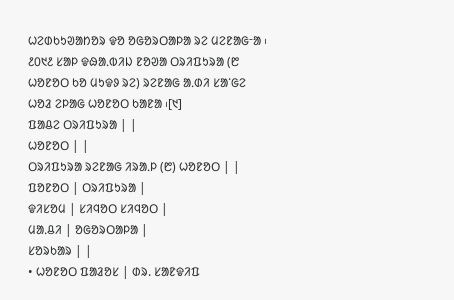ᱦᱮᱰᱠᱩᱣᱟᱴᱚᱨ ᱫᱚ ᱚᱜᱚᱨᱛᱟᱞᱟ ᱨᱮ ᱢᱮᱱᱟᱜᱼᱟ ᱾ ᱒᱐᱑᱒ ᱥᱟᱞ ᱫᱷᱟᱹᱵᱤᱡ ᱱᱚᱣᱟ ᱛᱨᱤᱯᱩᱨᱟ (᱘ ᱦᱚᱱᱚᱛ ᱠᱚ ᱢᱩᱫᱽ ᱨᱮ) ᱨᱮᱱᱟᱜ ᱟᱹᱰᱤ ᱥᱟᱸᱜᱮ ᱦᱚᱲ ᱮᱞᱟᱜ ᱦᱚᱱᱚᱛ ᱠᱟᱱᱟ ᱾[᱑]
ᱯᱟᱪᱮ ᱛᱨᱤᱯᱩᱨᱟ | |
ᱦᱚᱱᱚᱛ | |
ᱛᱨᱤᱯᱩᱨᱟ ᱨᱮᱱᱟᱜ ᱤᱨᱟᱹᱞ (᱘) ᱦᱚᱱᱚᱛ | |
ᱯᱚᱱᱚᱛ | ᱛᱨᱤᱯᱩᱨᱟ |
ᱫᱤᱥᱚᱢ | ᱥᱤᱧᱚᱛ ᱥᱤᱧᱚᱛ |
ᱢᱟᱹᱪᱤ | ᱚᱜᱚᱨᱛᱟᱞᱟ |
ᱥᱚᱨᱠᱟᱨ | |
• ᱦᱚᱱᱚᱛ ᱯᱟᱲᱚᱥ | ᱰᱨ. ᱥᱟᱱᱫᱤᱯ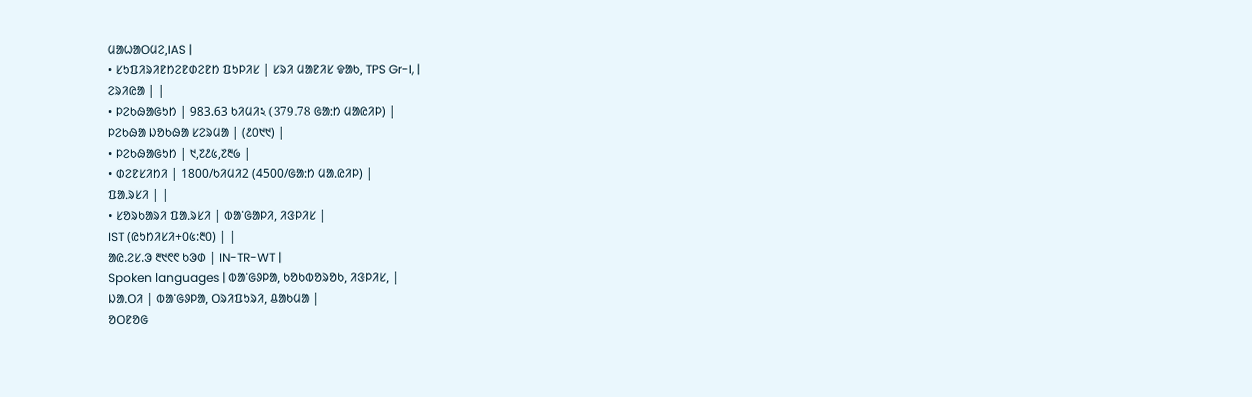ᱢᱟᱦᱟᱛᱢᱮ,IAS |
• ᱥᱩᱯᱤᱨᱤᱱᱴᱮᱱᱰᱮᱱᱴ ᱯᱩᱞᱤᱥ | ᱥᱨᱤ ᱢᱟᱱᱤᱥ ᱫᱟᱠ, TPS Gr-I, |
ᱮᱨᱤᱭᱟ | |
• ᱞᱮᱠᱷᱟᱜᱩᱴ | 983.63 ᱠᱤᱢᱤ২ (379.78 ᱜᱟᱺᱴ ᱢᱟᱭᱤᱞ) |
ᱞᱮᱠᱷᱟ ᱡᱚᱠᱷᱟ ᱥᱮᱨᱢᱟ | (᱒᱐᱑᱑) |
• ᱞᱮᱠᱷᱟᱜᱩᱴ | ᱑,᱗᱒᱕,᱗᱓᱙ |
• ᱰᱮᱱᱥᱤᱴᱤ | 1800/ᱠᱤᱢᱤ2 (4500/ᱜᱟᱺᱴ ᱢᱟᱹᱭᱤᱞ) |
ᱯᱟᱹᱨᱥᱤ | |
• ᱥᱚᱨᱠᱟᱨᱤ ᱯᱟᱹᱨᱥᱤ | ᱵᱟᱸᱜᱟᱞᱤ, ᱤᱝᱞᱤᱥ |
IST (ᱭᱩᱴᱤᱥᱤ+᱐᱕:᱓᱐) | |
ᱟᱭ.ᱮᱥ.ᱳ ᱓᱑᱖᱖ ᱠᱳᱰ | IN-TR-WT |
Spoken languages | ᱵᱟᱸᱜᱽᱞᱟ, ᱠᱚᱠᱵᱚᱨᱚᱠ, ᱤᱝᱞᱤᱥ, |
ᱡᱟᱹᱛᱤ | ᱵᱟᱸᱜᱽᱞᱟ, ᱛᱨᱤᱯᱩᱨᱤ, ᱪᱟᱠᱢᱟ |
ᱚᱛᱱᱚᱜ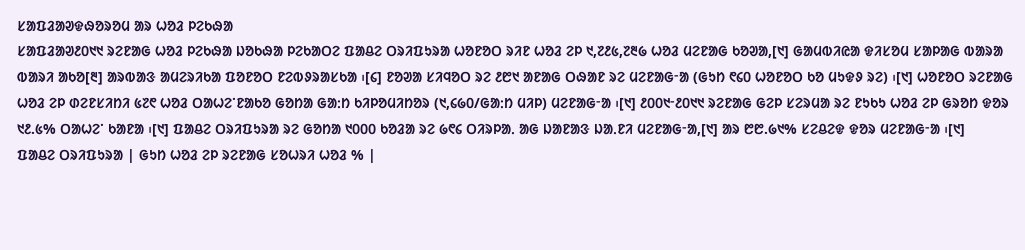ᱥᱟᱯᱲᱟᱣᱫᱷᱚᱨᱚᱢ ᱟᱨ ᱦᱚᱲ ᱞᱮᱠᱷᱟ
ᱥᱟᱯᱲᱟᱣ᱒᱐᱑᱑ ᱨᱮᱱᱟᱜ ᱦᱚᱲ ᱞᱮᱠᱷᱟ ᱡᱚᱠᱷᱟ ᱞᱮᱠᱟᱛᱮ ᱯᱟᱪᱮ ᱛᱨᱤᱯᱩᱨᱟ ᱦᱚᱱᱚᱛ ᱨᱤᱱ ᱦᱚᱲ ᱮᱞ ᱑,᱗᱒᱕,᱗᱓᱙ ᱦᱚᱲ ᱢᱮᱱᱟᱜ ᱠᱚᱣᱟ,[᱑] ᱜᱟᱢᱵᱤᱭᱟ ᱫᱤᱥᱚᱢ ᱥᱟᱞᱟᱜ ᱵᱟᱨᱟ ᱵᱟᱨᱤ ᱟᱠᱚ[᱓] ᱟᱨᱵᱟᱝ ᱟᱢᱮᱨᱤᱠᱟ ᱯᱚᱱᱚᱛ ᱱᱮᱵᱽᱨᱟᱥᱠᱟ ᱾[᱔] ᱱᱚᱣᱟ ᱥᱤᱧᱚᱛ ᱨᱮ ᱒᱘᱑ ᱟᱱᱟᱜ ᱛᱷᱟᱱ ᱨᱮ ᱢᱮᱱᱟᱜᱼᱟ (ᱜᱩᱴ ᱖᱔᱐ ᱦᱚᱱᱚᱛ ᱠᱚ ᱢᱩᱫᱽ ᱨᱮ) ᱾[᱑] ᱦᱚᱱᱚᱛ ᱨᱮᱱᱟᱜ ᱦᱚᱲ ᱮᱞ ᱰᱮᱱᱥᱤᱴᱤ ᱕᱗᱖ ᱦᱚᱲ ᱛᱟᱦᱮᱸᱱᱟᱠᱚ ᱜᱚᱴᱟ ᱜᱟᱺᱴ ᱠᱤᱞᱚᱢᱤᱴᱚᱨ (᱑,᱔᱙᱐/ᱜᱟᱺᱴ ᱢᱤᱞ) ᱢᱮᱱᱟᱜᱼᱟ ᱾[᱑] ᱒᱐᱐᱑ᱼ᱒᱐᱑᱑ ᱨᱮᱱᱟᱜ ᱜᱮᱞ ᱥᱮᱨᱢᱟ ᱨᱮ ᱱᱩᱠᱩ ᱦᱚᱲ ᱮᱞ ᱜᱨᱚᱴ ᱫᱚᱨ ᱑᱒.᱕% ᱛᱟᱦᱮᱸ ᱠᱟᱱᱟ ᱾[᱑] ᱯᱟᱪᱮ ᱛᱨᱤᱯᱩᱨᱟ ᱨᱮ ᱜᱚᱴᱟ ᱑᱐᱐᱐ ᱠᱚᱲᱟ ᱨᱮ ᱙᱖᱔ ᱛᱤᱨᱞᱟᱹ ᱟᱜ ᱡᱟᱱᱟᱝ ᱡᱟᱹᱱᱤ ᱢᱮᱱᱟᱜᱼᱟ,[᱑] ᱟᱨ ᱘᱘.᱙᱑% ᱥᱮᱪᱮᱫ ᱫᱚᱨ ᱢᱮᱱᱟᱜᱼᱟ ᱾[᱑]
ᱯᱟᱪᱮ ᱛᱨᱤᱯᱩᱨᱟ | ᱜᱩᱴ ᱦᱚᱲ ᱮᱞ ᱨᱮᱱᱟᱜ ᱥᱚᱦᱨᱤ ᱦᱚᱲ % |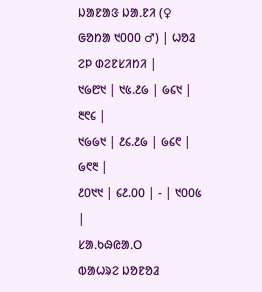ᱡᱟᱱᱟᱝ ᱡᱟᱹᱱᱤ (♀ ᱜᱚᱴᱟ ᱑000 ♂) | ᱦᱚᱲ ᱮᱞ ᱰᱮᱱᱥᱤᱴᱤ |
᱑᱙᱘᱑ | ᱑᱕.᱒᱙ | ᱙᱔᱑ | ᱓᱖᱔ |
᱑᱙᱙᱑ | ᱒᱔.᱒᱙ | ᱙᱔᱖ | ᱙᱖᱓ |
᱒᱐᱑᱑ | ᱔᱒.᱐᱐ | - | ᱑᱐᱐᱕ |
ᱥᱟᱹᱠᱷᱭᱟᱹᱛ
ᱵᱟᱦᱨᱮ ᱡᱚᱱᱚᱲ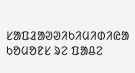ᱥᱟᱯᱲᱟᱣᱣᱤᱠᱤᱢᱤᱰᱤᱭᱟ ᱠᱚᱢᱚᱱᱥ ᱨᱮ ᱯᱟᱪᱮ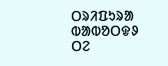ᱛᱨᱤᱯᱩᱨᱟ ᱵᱟᱵᱚᱛᱫᱽ ᱛᱮ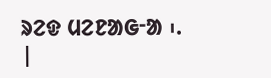ᱨᱮᱫ ᱢᱮᱱᱟᱜᱼᱟ ᱾. |